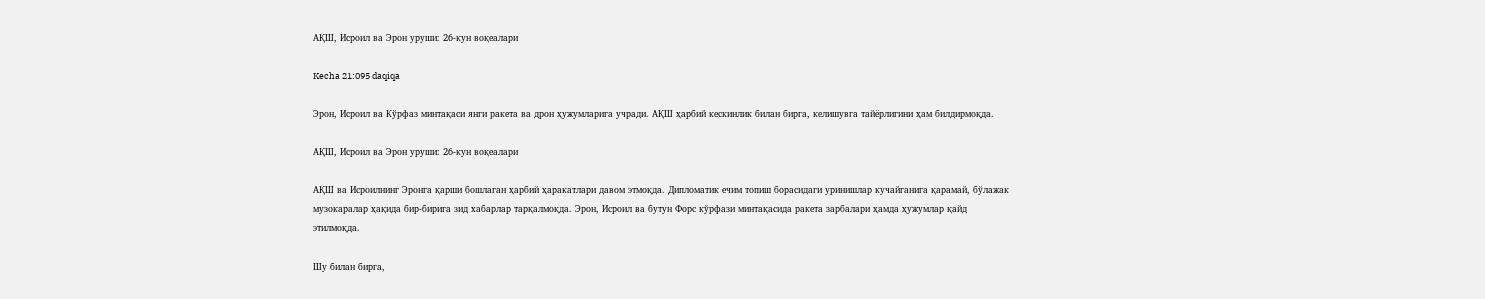АҚШ, Исроил ва Эрон уруши: 26-кун воқеалари

Kecha 21:095 daqiqa

Эрон, Исроил ва Кўрфаз минтақаси янги ракета ва дрон ҳужумларига учради. АҚШ ҳарбий кескинлик билан бирга, келишувга тайёрлигини ҳам билдирмоқда.

АҚШ, Исроил ва Эрон уруши: 26-кун воқеалари

АҚШ ва Исроилнинг Эронга қарши бошлаган ҳарбий ҳаракатлари давом этмоқда. Дипломатик ечим топиш борасидаги уринишлар кучайганига қарамай, бўлажак музокаралар ҳақида бир-бирига зид хабарлар тарқалмоқда. Эрон, Исроил ва бутун Форс кўрфази минтақасида ракета зарбалари ҳамда ҳужумлар қайд этилмоқда.

Шу билан бирга,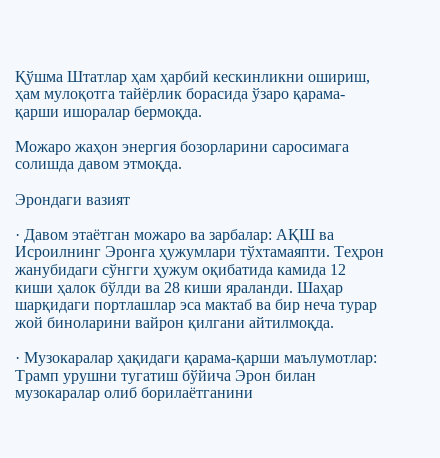Қўшма Штатлар ҳам ҳарбий кескинликни ошириш, ҳам мулоқотга тайёрлик борасида ўзаро қарама-қарши ишоралар бермоқда.

Можаро жаҳон энергия бозорларини саросимага солишда давом этмоқда.

Эрондаги вазият

· Давом этаётган можаро ва зарбалар: АҚШ ва Исроилнинг Эронга ҳужумлари тўхтамаяпти. Теҳрон жанубидаги сўнгги ҳужум оқибатида камида 12 киши ҳалок бўлди ва 28 киши яраланди. Шаҳар шарқидаги портлашлар эса мактаб ва бир неча турар жой биноларини вайрон қилгани айтилмоқда.

· Музокаралар ҳақидаги қарама-қарши маълумотлар: Трамп урушни тугатиш бўйича Эрон билан музокаралар олиб борилаётганини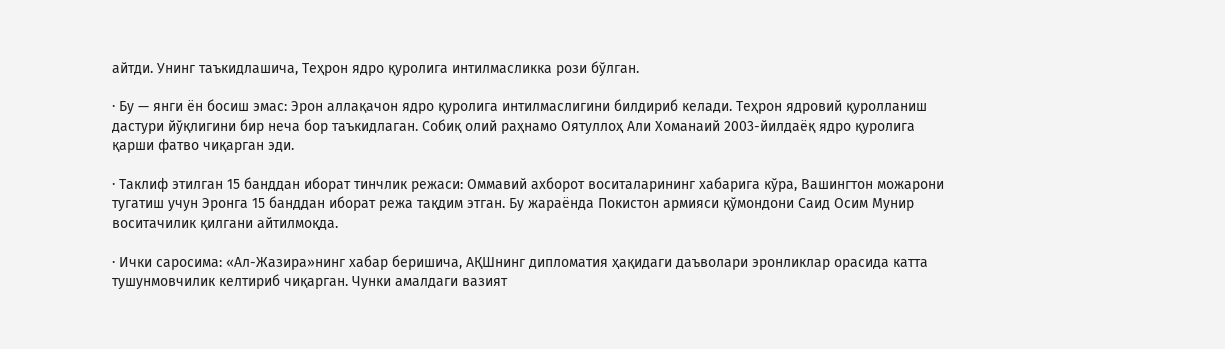айтди. Унинг таъкидлашича, Теҳрон ядро қуролига интилмасликка рози бўлган.

· Бу — янги ён босиш эмас: Эрон аллақачон ядро қуролига интилмаслигини билдириб келади. Теҳрон ядровий қуролланиш дастури йўқлигини бир неча бор таъкидлаган. Собиқ олий раҳнамо Оятуллоҳ Али Хоманаий 2003-йилдаёқ ядро қуролига қарши фатво чиқарган эди.

· Таклиф этилган 15 банддан иборат тинчлик режаси: Оммавий ахборот воситаларининг хабарига кўра, Вашингтон можарони тугатиш учун Эронга 15 банддан иборат режа тақдим этган. Бу жараёнда Покистон армияси қўмондони Саид Осим Мунир воситачилик қилгани айтилмоқда.

· Ички саросима: «Ал-Жазира»нинг хабар беришича, АҚШнинг дипломатия ҳақидаги даъволари эронликлар орасида катта тушунмовчилик келтириб чиқарган. Чунки амалдаги вазият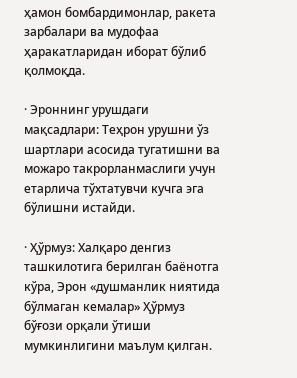ҳамон бомбардимонлар, ракета зарбалари ва мудофаа ҳаракатларидан иборат бўлиб қолмоқда.

· Эроннинг урушдаги мақсадлари: Теҳрон урушни ўз шартлари асосида тугатишни ва можаро такрорланмаслиги учун етарлича тўхтатувчи кучга эга бўлишни истайди.

· Ҳўрмуз: Халқаро денгиз ташкилотига берилган баёнотга кўра, Эрон «душманлик ниятида бўлмаган кемалар» Ҳўрмуз бўғози орқали ўтиши мумкинлигини маълум қилган.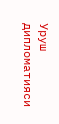Уруш дипломатияси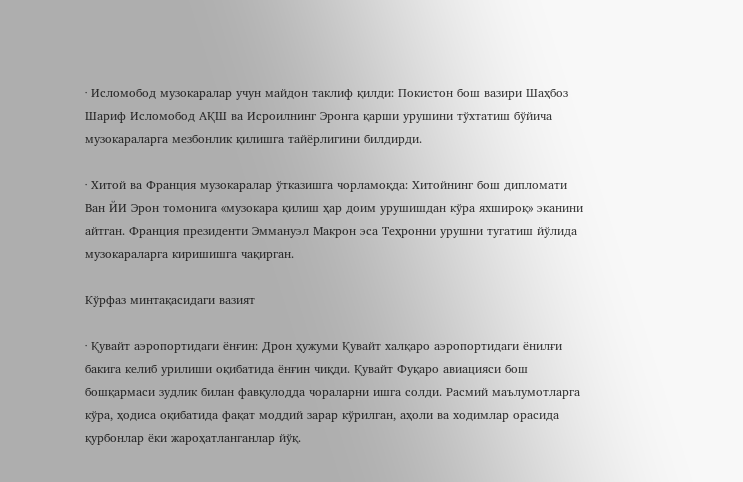· Исломобод музокаралар учун майдон таклиф қилди: Покистон бош вазири Шаҳбоз Шариф Исломобод АҚШ ва Исроилнинг Эронга қарши урушини тўхтатиш бўйича музокараларга мезбонлик қилишга тайёрлигини билдирди.

· Хитой ва Франция музокаралар ўтказишга чорламоқда: Хитойнинг бош дипломати Ван ЙИ Эрон томонига «музокара қилиш ҳар доим урушишдан кўра яхшироқ» эканини айтган. Франция президенти Эммануэл Макрон эса Теҳронни урушни тугатиш йўлида музокараларга киришишга чақирган.

Кўрфаз минтақасидаги вазият

· Қувайт аэропортидаги ёнғин: Дрон ҳужуми Қувайт халқаро аэропортидаги ёнилғи бакига келиб урилиши оқибатида ёнғин чиқди. Қувайт Фуқаро авиацияси бош бошқармаси зудлик билан фавқулодда чораларни ишга солди. Расмий маълумотларга кўра, ҳодиса оқибатида фақат моддий зарар кўрилган, аҳоли ва ходимлар орасида қурбонлар ёки жароҳатланганлар йўқ.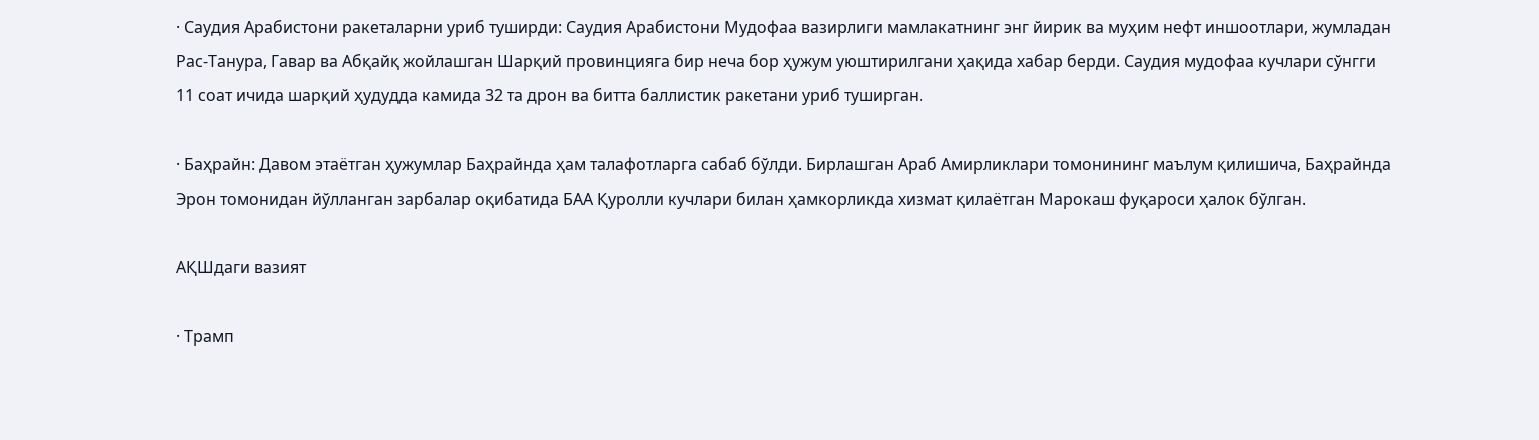· Саудия Арабистони ракеталарни уриб туширди: Саудия Арабистони Мудофаа вазирлиги мамлакатнинг энг йирик ва муҳим нефт иншоотлари, жумладан Рас-Танура, Гавар ва Абқайқ жойлашган Шарқий провинцияга бир неча бор ҳужум уюштирилгани ҳақида хабар берди. Саудия мудофаа кучлари сўнгги 11 соат ичида шарқий ҳудудда камида 32 та дрон ва битта баллистик ракетани уриб туширган.

· Баҳрайн: Давом этаётган ҳужумлар Баҳрайнда ҳам талафотларга сабаб бўлди. Бирлашган Араб Амирликлари томонининг маълум қилишича, Баҳрайнда Эрон томонидан йўлланган зарбалар оқибатида БАА Қуролли кучлари билан ҳамкорликда хизмат қилаётган Марокаш фуқароси ҳалок бўлган.

АҚШдаги вазият

· Трамп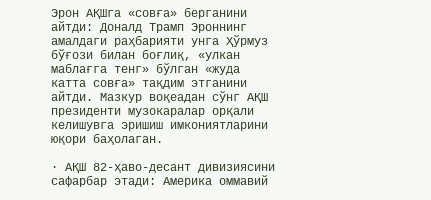Эрон АҚШга «совға» берганини айтди: Доналд Трамп Эроннинг амалдаги раҳбарияти унга Ҳўрмуз бўғози билан боғлиқ, «улкан маблағга тенг» бўлган «жуда катта совға» тақдим этганини айтди. Мазкур воқеадан сўнг АҚШ президенти музокаралар орқали келишувга эришиш имкониятларини юқори баҳолаган.

· АҚШ 82-ҳаво-десант дивизиясини сафарбар этади: Америка оммавий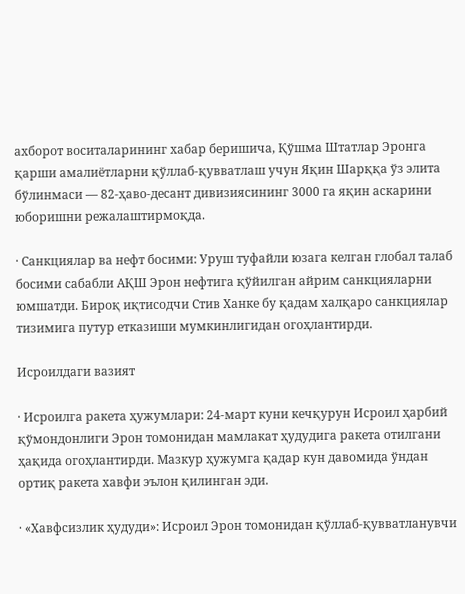ахборот воситаларининг хабар беришича, Қўшма Штатлар Эронга қарши амалиётларни қўллаб-қувватлаш учун Яқин Шарққа ўз элита бўлинмаси — 82-ҳаво-десант дивизиясининг 3000 га яқин аскарини юборишни режалаштирмоқда.

· Санкциялар ва нефт босими: Уруш туфайли юзага келган глобал талаб босими сабабли АҚШ Эрон нефтига қўйилган айрим санкцияларни юмшатди. Бироқ иқтисодчи Стив Ханке бу қадам халқаро санкциялар тизимига путур етказиши мумкинлигидан огоҳлантирди.

Исроилдаги вазият

· Исроилга ракета ҳужумлари: 24-март куни кечқурун Исроил ҳарбий қўмондонлиги Эрон томонидан мамлакат ҳудудига ракета отилгани ҳақида огоҳлантирди. Мазкур ҳужумга қадар кун давомида ўндан ортиқ ракета хавфи эълон қилинган эди.

· «Хавфсизлик ҳудуди»: Исроил Эрон томонидан қўллаб-қувватланувчи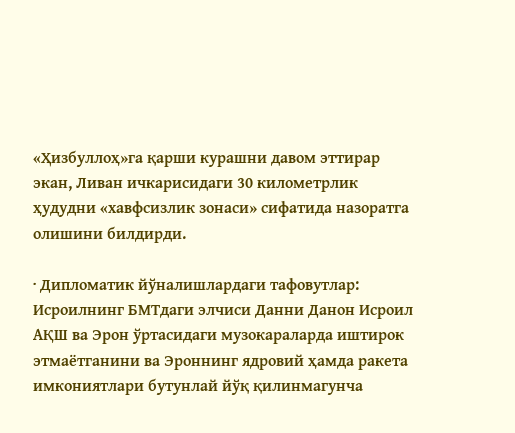«Ҳизбуллоҳ»га қарши курашни давом эттирар экан, Ливан ичкарисидаги 30 километрлик ҳудудни «хавфсизлик зонаси» сифатида назоратга олишини билдирди.

· Дипломатик йўналишлардаги тафовутлар: Исроилнинг БМТдаги элчиси Данни Данон Исроил АҚШ ва Эрон ўртасидаги музокараларда иштирок этмаётганини ва Эроннинг ядровий ҳамда ракета имкониятлари бутунлай йўқ қилинмагунча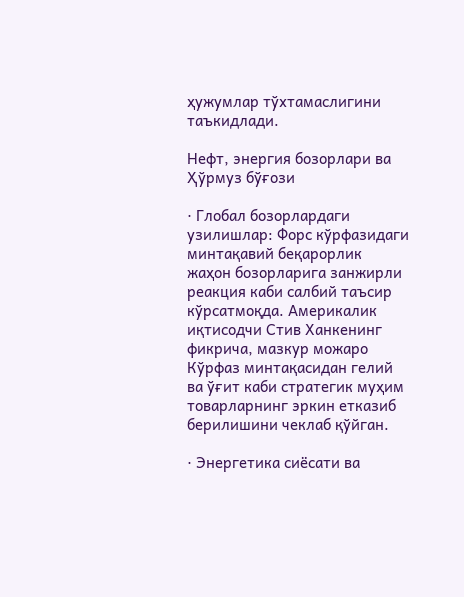ҳужумлар тўхтамаслигини таъкидлади.

Нефт, энергия бозорлари ва Ҳўрмуз бўғози

· Глобал бозорлардаги узилишлар: Форс кўрфазидаги минтақавий беқарорлик жаҳон бозорларига занжирли реакция каби салбий таъсир кўрсатмоқда. Америкалик иқтисодчи Стив Ханкенинг фикрича, мазкур можаро Кўрфаз минтақасидан гелий ва ўғит каби стратегик муҳим товарларнинг эркин етказиб берилишини чеклаб қўйган.

· Энергетика сиёсати ва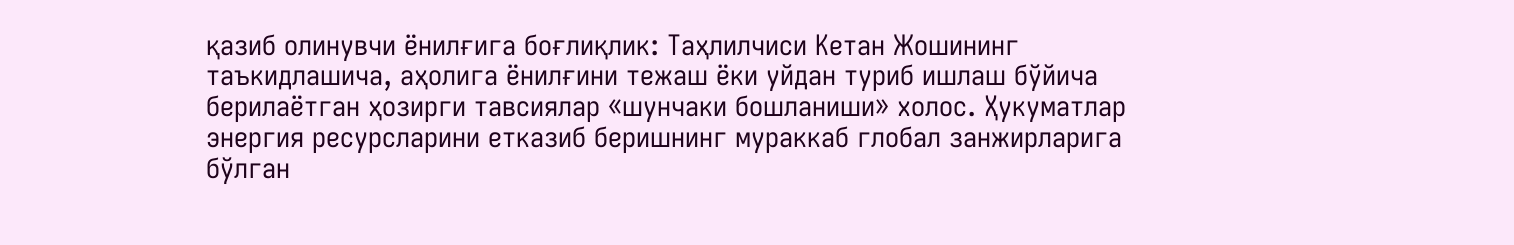қазиб олинувчи ёнилғига боғлиқлик: Таҳлилчиси Кетан Жошининг таъкидлашича, аҳолига ёнилғини тежаш ёки уйдан туриб ишлаш бўйича берилаётган ҳозирги тавсиялар «шунчаки бошланиши» холос. Ҳукуматлар энергия ресурсларини етказиб беришнинг мураккаб глобал занжирларига бўлган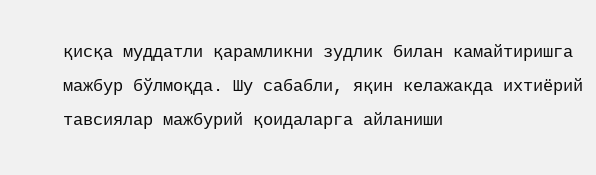қисқа муддатли қарамликни зудлик билан камайтиришга мажбур бўлмоқда. Шу сабабли, яқин келажакда ихтиёрий тавсиялар мажбурий қоидаларга айланиши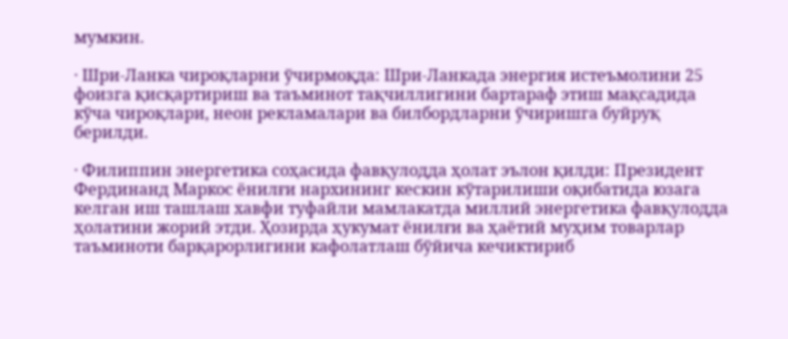мумкин.

· Шри-Ланка чироқларни ўчирмоқда: Шри-Ланкада энергия истеъмолини 25 фоизга қисқартириш ва таъминот тақчиллигини бартараф этиш мақсадида кўча чироқлари, неон рекламалари ва билбордларни ўчиришга буйруқ берилди.

· Филиппин энергетика соҳасида фавқулодда ҳолат эълон қилди: Президент Фердинанд Маркос ёнилғи нархининг кескин кўтарилиши оқибатида юзага келган иш ташлаш хавфи туфайли мамлакатда миллий энергетика фавқулодда ҳолатини жорий этди. Ҳозирда ҳукумат ёнилғи ва ҳаётий муҳим товарлар таъминоти барқарорлигини кафолатлаш бўйича кечиктириб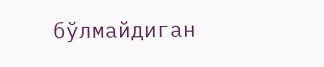бўлмайдиган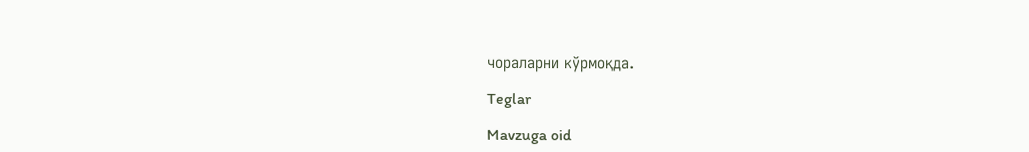чораларни кўрмоқда.

Teglar

Mavzuga oid